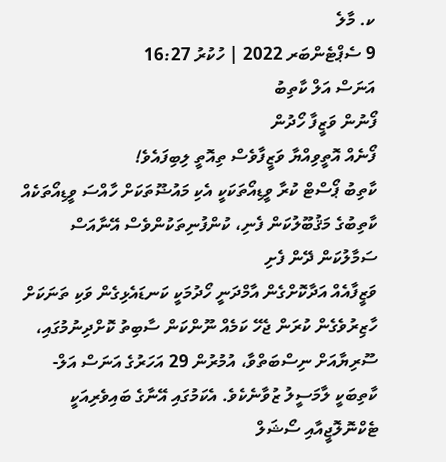ކ. މާލެ
9 ސެޕްޓެންބަރ 2022 | ހުކުރު 16:27
އަނަސް އަލް ކާތިބު
ފޯނުން ވަޒީފާ ހޯދުން
ފޯނެއް އޮތީވިއްޔާ ވަޒީފާވެސް ތިއޮތީ ލިބިފައެވެ!
ކާތިބު ޕޯސްޓް ކުރާ ވީޑިއޯތަކަކީ އެކި މައުޟޫތަކަށް ހާއްސަ ވީޑިއޯތަކެއް
ކާތިބުގެ މަޤުބޫލުކަން ފެނި، ކުންފުނިތަކުންވެސް އޭނާއަސް ސަމާލުކަން ދޭން ފެށި
ވަޒީފާއެއް އަދާކޮށްގެން އާމްދަނީ ހޯދުމަކީ ކަނޑައެޅިގެން ވަކި ތަނަކަށް ހާޒިރުވެގެން ކުރަން ޖެހޭ ކަމެއް ނޫންކަން ސާބިތު ކޮށްދިނުމުގައި، ސޫރިޔާއަށް ނިސްބަތްވާ، އުމުރުން 29 އަހަރުގެ އަނަސް އަލް-ކާތިބަކީ ލާމަސީލު ޒުވާނެކެވެ. އެކަމުގައި އޭނާގެ ބައިވެރިއަކީ ޓެކްނޮލޮޖީއާއި ސޯޝަލް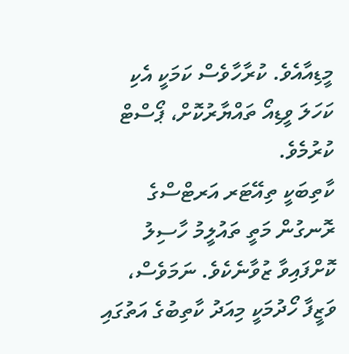މީޑިއާއެވެ. ކުރާހާވެސް ކަމަކީ އެކި ކަހަލަ ވީޑިއޯ ތައްޔާރުކޮށް، ޕޯސްޓް ކުރުމެވެ.
ކާތިބަކީ ތިއޭޓަރ އަރޓްސްގެ ރޮނގުން މަތީ ތައުލީމު ހާސިލު ކޮށްފައިވާ ޒުވާނެކެވެ. ނަމަވެސް، ވަޒީފާ ހޯދުމަކީ މިއަދު ކާތިބުގެ އަތުގައި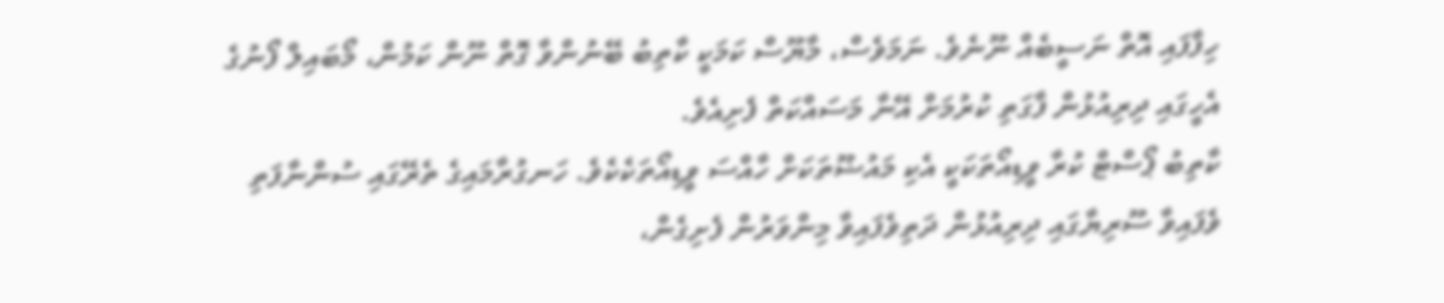ހިފާފައި އޮތް ނަސީބެއް ނޫނެވެ. ނަމަވެސް، މާޔޫސް ކަމަކީ ކާތިބު ބޭނުންވާ ގޮތް ނޫން ކަމުން، މޯބައިލް ފޯނުގެ އެހީގައި ދިރިއުޅުން ފާގަތި ކުރުމަށް އޭނާ މަސައްކަތް ފެށިއެވެ.
ކާތިބު ޕޯސްޓް ކުރާ ވީޑިއޯތަކަކީ އެކި މައުޟޫތަކަށް ހާއްސަ ވީޑިއޯތަކެކެވެ. ހަނގުރާމައިގެ ތެރޭގައި ސުންނާފަތި ވެފައިވާ ސޫރިޔާގައި ދިރިއުޅުން ދަތިވެފައިވާ މިންވަރުން ފެށިގެން،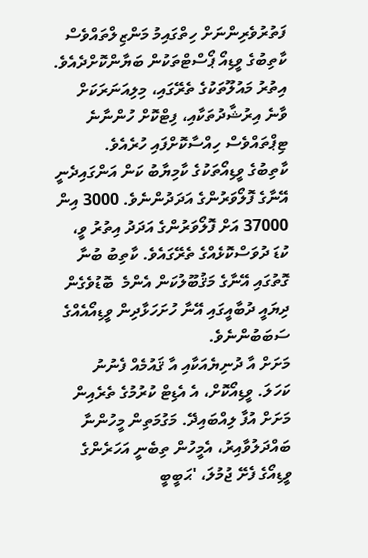ފަތުރުވެރިންނަށް ހިތްގައިމު މަންޒިލްތައްވެސް ކާތިބުގެ ވީޑިއޯ ޕޯސްޓްތަކުން ބަޔާންކޮށްދެއެވެ. އިތުރު މައުލޫތަކުގެ ތެރޭގައި، މިލިއަނަރަކަށް ވާނެ އިރުޝާދުތަކާއި، ފިޓްކޮށް ހުންނާނެ ޓިޕްތައްވެސް ހިއްސާކޮށްފައި ހުރެއެވެ.
ކާތިބުގެ ވީޑިއޯތަކުގެ ކާމިޔާބު ކަން އަންގައިދެނީ އޭނާގެ ފޮލޯވަރުންގެ އަދަދުންނެވެ. 3000 އިން 37000 އަށް ފޮލޯވަރުންގެ އަދަދު އިތުރު ވީ، ކުޑަ ދުވަސްކޮޅެއްގެ ތެރޭގައެވެ. ކާތިބު ބުނާ ގޮތުގައި އޭނާގެ މަޤުބޫލުކަން އެންމެ  ބޮޑުވެގެން ދިޔައީ ދުބާއީގައި އޭނާ ހުށަހަޅާދިން ވީޑިއޯއެއްގެ ސަބަބުންނެވެ.
މަށަށް އާ ދުނިޔެއަކާއި އާ ޤައުމެއް ފެނުނު ކަހަލަ. ވީޑިއޯކޮށް، އެ އެޑިޓް ކުރުމުގެ ތެރެއިން މަށަށް އުފާ ލިއްބައިދޭ. މަގުމަތިން މީހުންނާ ބައްދަލުވާއިރު، އެމީހުން ތިބެނީ އަހަރެންގެ ވީޑިއޯގެ ފެށޭ ޖުމުލަ، 'ޙަބީބީ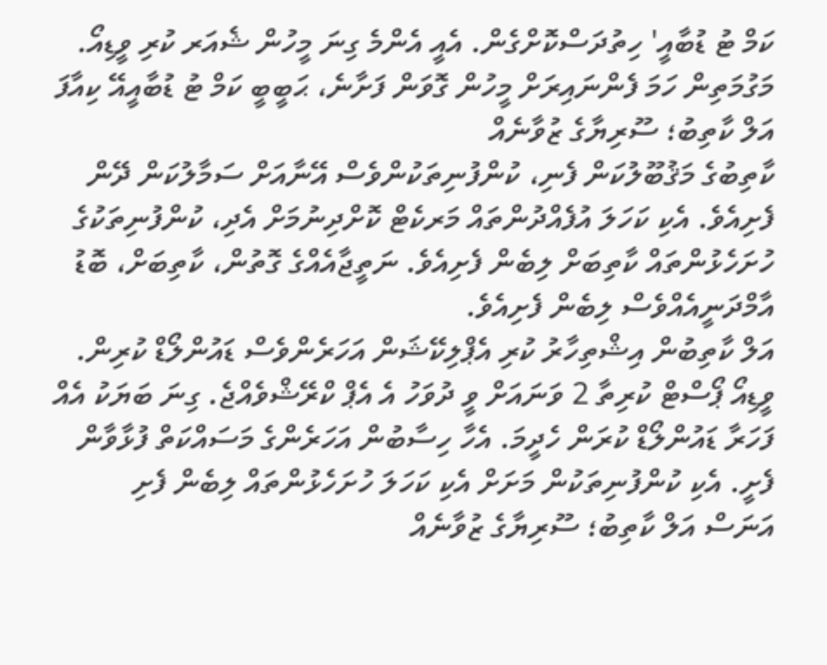ކަމް ޓު ޑުބާއީ' ހިތުދަސްކޮށްގެން. އެއީ އެންމެ ގިނަ މީހުން ޝެއަރ ކުރި ވީޑިއޯ. މަގުމަތިން ހަމަ ފެންނައިރަށް މީހުން ގޮވަން ފަށާނެ، ޙަބީބީ ކަމް ޓު ޑުބާއީއޭ ކިއާފަ
އަލް ކާތިބު؛ ސޫރިޔާގެ ޒުވާނެއް
ކާތިބުގެ މަޤުބޫލުކަން ފެނި، ކުންފުނިތަކުންވެސް އޭނާއަށް ސަމާލުކަން ދޭން ފެށިއެވެ. އެކި ކަހަލަ އުފެއްދުންތައް މަރކެޓް ކޮށްދިނުމަށް އެދި، ކުންފުނިތަކުގެ ހުށަހެޅުންތައް ކާތިބަށް ލިބެން ފެށިއެވެ. ނަތީޖާއެއްގެ ގޮތުން، ކާތިބަށް، ބޮޑު އާމްދަނީއެއްވެސް ލިބެން ފެށިއެވެ.
އަލް ކާތިބުން އިޝްތިހާރު ކުރި އެޕްލިކޭޝަން އަހަރެންވެސް ޑައުންލޯޑް ކުރިން. ވީޑިއޯ ޕޯސްޓް ކުރިތާ 2 ވަނައަށް ވީ ދުވަހު އެ އެޕް ކްރޭޝްވެއްޖެ. ގިނަ ބަޔަކު އެއް ފަހަރާ ޑައުންލޯޑް ކުރަން ހެދީމަ. އެހާ ހިސާބުން އަހަރެންގެ މަސައްކަތް ފުޅާވާން ފެށީ. އެކި ކުންފުނިތަކުން މަށަށް އެކި ކަހަލަ ހުށަހެޅުންތައް ލިބެން ފެށި
އަނަސް އަލް ކާތިބު؛ ސޫރިޔާގެ ޒުވާނެއް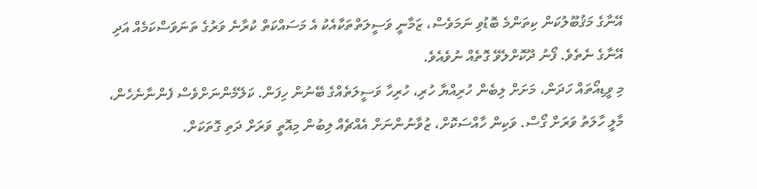އޭނާގެ މަޤުބޫލުކަން ކިތަންމެ ބޮޑުވި ނަމަވެސް، ޒަމާނީ ވަސީލަތްތަކާއެކު އެ މަސައްކަތް ކުރާނެ ވަރުގެ ތަނަވަސްކަމެއް އަދި އޭނާގެ ނެތެވެ. ފޯނު ދޫކޮށްލެވޭ ގޮތެއް ނުވެއެވެ.
މި ވީޑިއޯތައް ހަދަން، މަށަށް ލިބެން ހުރިއްޔާ ހުރި، ހުރިހާ ވަސީލަތެއްގެ ބޭނުން ހިފަން. ކަލޭމެންނަށްވެސް ފެންނާނެހެން، މާލީ ހާލަތު ވަރަށް ގޯސް. ވަކިން ހާއްސަކޮށް، ޒުވާނުންނަށް އެއްޗެއް ލިބުން މިއޮތީ ވަރަށް ދަތި ގޮތަކަށް.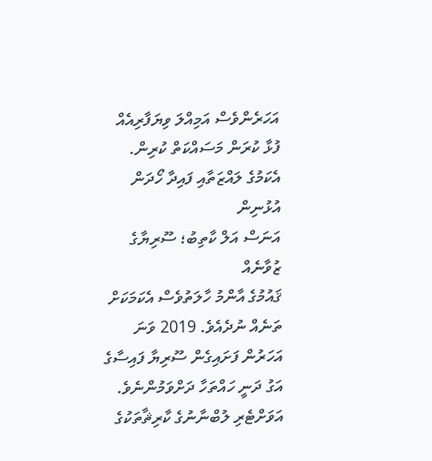އަހަރެންވެސް އަމިއްލަ ވިޔަފާރިއެއް ފުޅާ ކުރަން މަސައްކަތް ކުރިން. އެކަމުގެ ލައްޒަތާއި ފައިދާ ހޯދަން އުޅުނިން
އަނަސް އަލް ކާތިބު؛ ސޫރިޔާގެ ޒުވާނެއް
ޤައުމުގެ އާންމު ހާލަތުވެސް އެކަމަކަށް ތަނެއް ނުދެއެވެ. 2019 ވަނަ އަހަރުން ފަށައިގެން ސޫރިޔާ ފައިސާގެ އަގު ދަނީ ހައްތަހާ ދަށްވަމުންނެވެ. އަވަށްޓެރި ލުބްނާނުގެ ކާރިޘާތަކުގެ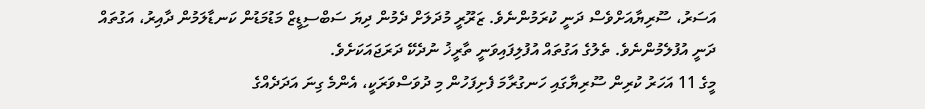އަސަރު، ސޫރިޔާއަށްވެސް ދަނީ ކުރަމުންނެވެ. ޒަރޫރީ މުދަލަށް ދެމުން ދިޔަ ސަބްސިޑީޒް މަޑުމަޑުން ކަނޑާލަމުން ދާއިރު، އަގުތައް ދަނީ އުފުލެމުންނެވެ. ތެލުގެ އަގުތައް އުފުލިފައިވަނީ ތާރީޚު ނުދެކޭ ދަރަޖައަކަށެވެ.
މީގެ 11 އަހަރު ކުރިން ސޫރިޔާގައި ހަނގުރާމަ ފެށިފަހުން މި ދުވަސްވަރަކީ، އެންމެ ގިނަ އަދަދެއްގެ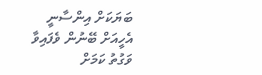ބަޔަކަށް އިންސާނީ އެހީއަށް ބޭނުން ވެފައިވާ ވަގުތު ކަމަށް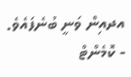އދއިން ވަނީ ބުނެފައެވެ.
- ކޮމެންޓް